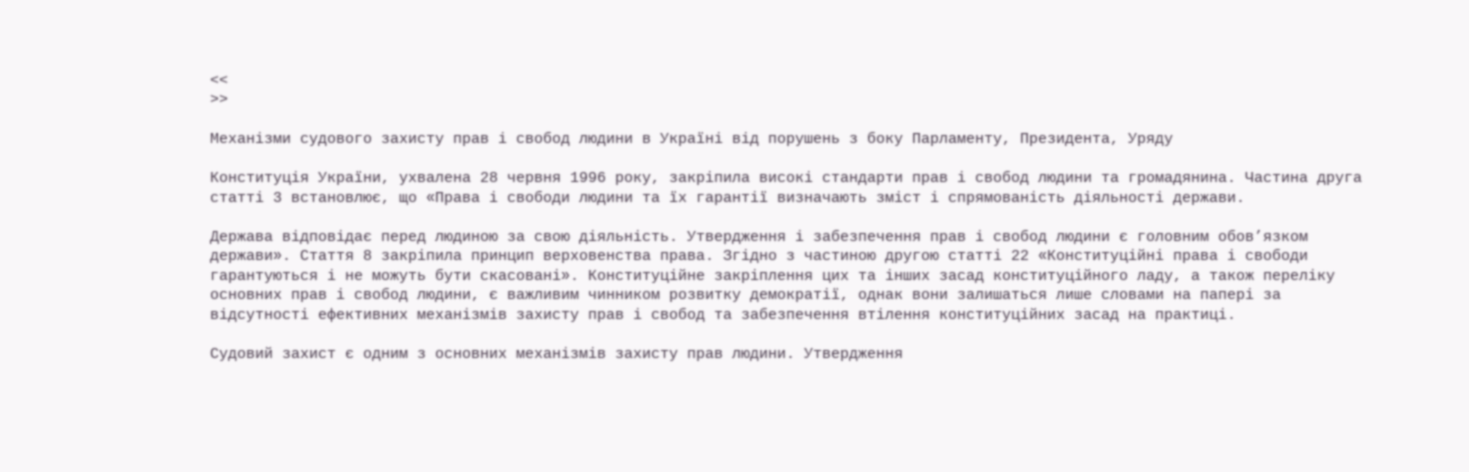<<
>>

Механізми судового захисту прав і свобод людини в Україні від порушень з боку Парламенту, Президента, Уряду

Конституція України, ухвалена 28 червня 1996 року, закріпила високі стандарти прав і свобод людини та громадянина. Частина друга статті 3 встановлює, що «Права і свободи людини та їх гарантії визначають зміст і спрямованість діяльності держави.

Держава відповідає перед людиною за свою діяльність. Утвердження і забезпечення прав і свобод людини є головним обов’язком держави». Стаття 8 закріпила принцип верховенства права. Згідно з частиною другою статті 22 «Конституційні права і свободи гарантуються і не можуть бути скасовані». Конституційне закріплення цих та інших засад конституційного ладу, а також переліку основних прав і свобод людини, є важливим чинником розвитку демократії, однак вони залишаться лише словами на папері за відсутності ефективних механізмів захисту прав і свобод та забезпечення втілення конституційних засад на практиці.

Судовий захист є одним з основних механізмів захисту прав людини. Утвердження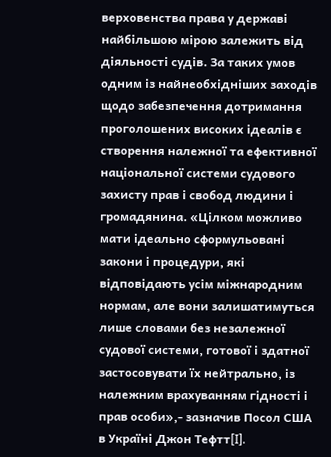верховенства права у державі найбільшою мірою залежить від діяльності судів. За таких умов одним із найнеобхідніших заходів щодо забезпечення дотримання проголошених високих ідеалів є створення належної та ефективної національної системи судового захисту прав і свобод людини і громадянина. «Цілком можливо мати ідеально сформульовані закони і процедури, які відповідають усім міжнародним нормам, але вони залишатимуться лише словами без незалежної судової системи, готової і здатної застосовувати їх нейтрально, із належним врахуванням гідності і прав особи»,- зазначив Посол США в Україні Джон Тефтт[I].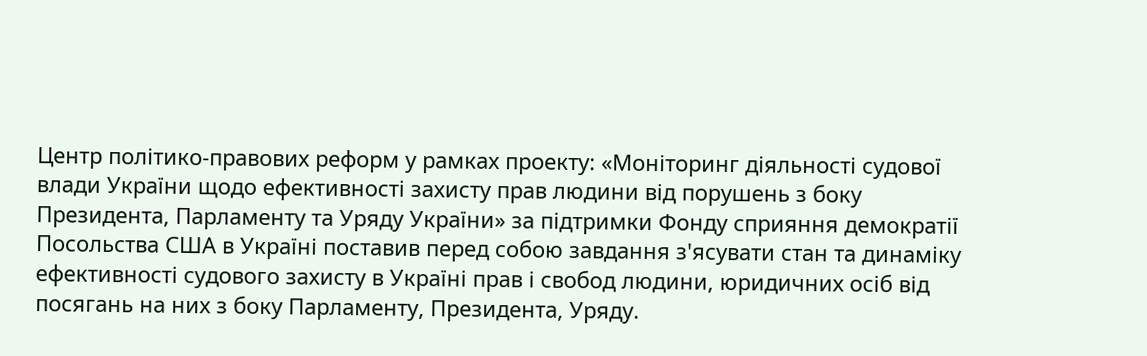Центр політико-правових реформ у рамках проекту: «Моніторинг діяльності судової влади України щодо ефективності захисту прав людини від порушень з боку Президента, Парламенту та Уряду України» за підтримки Фонду сприяння демократії Посольства США в Україні поставив перед собою завдання з'ясувати стан та динаміку ефективності судового захисту в Україні прав і свобод людини, юридичних осіб від посягань на них з боку Парламенту, Президента, Уряду.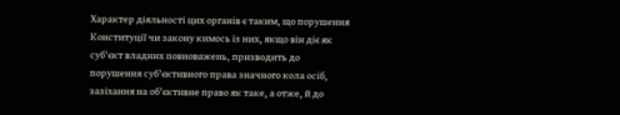Характер діяльності цих органів є таким, що порушення Конституції чи закону кимось із них, якщо він діє як суб'єкт владних повноважень, призводить до порушення суб'єктивного права значного кола осіб, зазіхання на об'єктивне право як таке, а отже, й до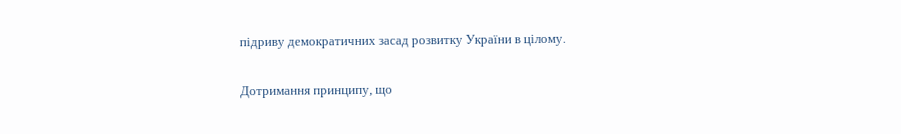підриву демократичних засад розвитку України в цілому.

Дотримання принципу, що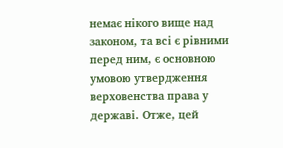немає нікого вище над законом, та всі є рівними перед ним, є основною умовою утвердження верховенства права у державі. Отже, цей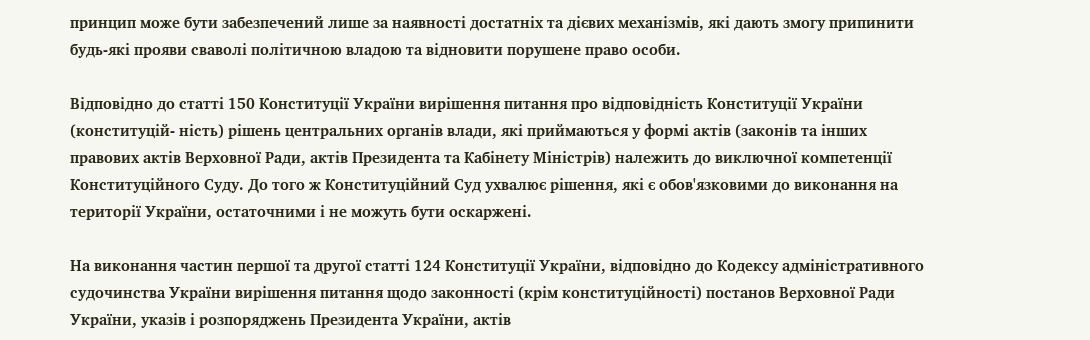принцип може бути забезпечений лише за наявності достатніх та дієвих механізмів, які дають змогу припинити будь-які прояви сваволі політичною владою та відновити порушене право особи.

Відповідно до статті 150 Конституції України вирішення питання про відповідність Конституції України (конституцій- ність) рішень центральних органів влади, які приймаються у формі актів (законів та інших правових актів Верховної Ради, актів Президента та Кабінету Міністрів) належить до виключної компетенції Конституційного Суду. До того ж Конституційний Суд ухвалює рішення, які є обов'язковими до виконання на території України, остаточними і не можуть бути оскаржені.

На виконання частин першої та другої статті 124 Конституції України, відповідно до Кодексу адміністративного судочинства України вирішення питання щодо законності (крім конституційності) постанов Верховної Ради України, указів і розпоряджень Президента України, актів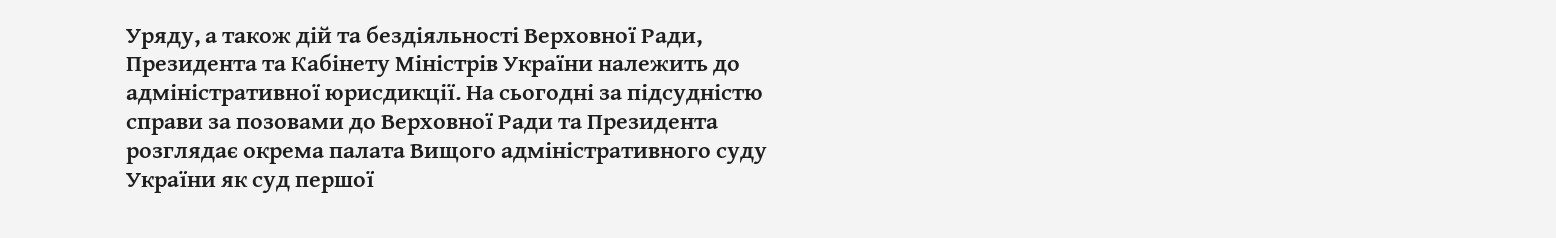Уряду, а також дій та бездіяльності Верховної Ради, Президента та Кабінету Міністрів України належить до адміністративної юрисдикції. На сьогодні за підсудністю справи за позовами до Верховної Ради та Президента розглядає окрема палата Вищого адміністративного суду України як суд першої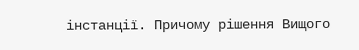інстанції. Причому рішення Вищого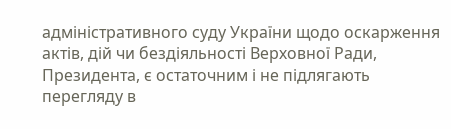адміністративного суду України щодо оскарження актів, дій чи бездіяльності Верховної Ради, Президента, є остаточним і не підлягають перегляду в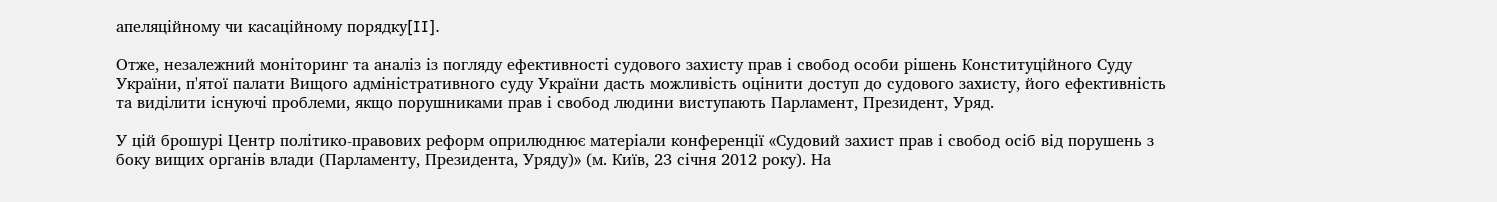апеляційному чи касаційному порядку[II].

Отже, незалежний моніторинг та аналіз із погляду ефективності судового захисту прав і свобод особи рішень Конституційного Суду України, п'ятої палати Вищого адміністративного суду України дасть можливість оцінити доступ до судового захисту, його ефективність та виділити існуючі проблеми, якщо порушниками прав і свобод людини виступають Парламент, Президент, Уряд.

У цій брошурі Центр політико-правових реформ оприлюднює матеріали конференції «Судовий захист прав і свобод осіб від порушень з боку вищих органів влади (Парламенту, Президента, Уряду)» (м. Київ, 23 січня 2012 року). На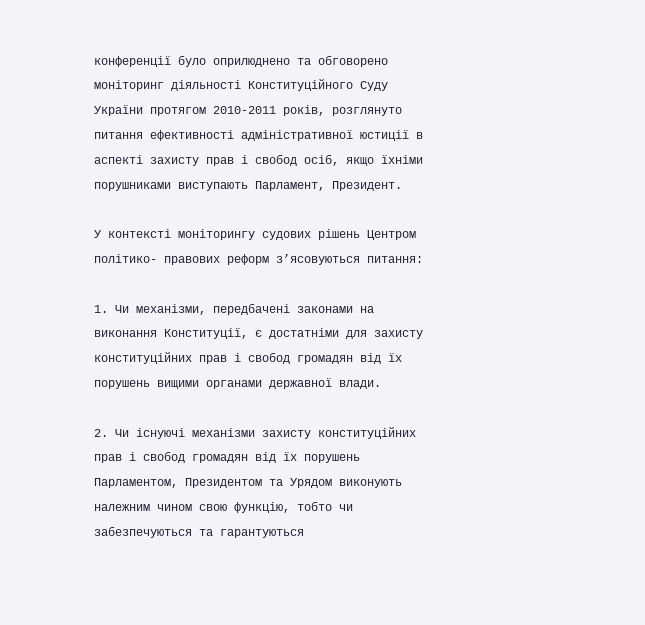конференції було оприлюднено та обговорено моніторинг діяльності Конституційного Суду України протягом 2010-2011 років, розглянуто питання ефективності адміністративної юстиції в аспекті захисту прав і свобод осіб, якщо їхніми порушниками виступають Парламент, Президент.

У контексті моніторингу судових рішень Центром політико- правових реформ з’ясовуються питання:

1. Чи механізми, передбачені законами на виконання Конституції, є достатніми для захисту конституційних прав і свобод громадян від їх порушень вищими органами державної влади.

2. Чи існуючі механізми захисту конституційних прав і свобод громадян від їх порушень Парламентом, Президентом та Урядом виконують належним чином свою функцію, тобто чи забезпечуються та гарантуються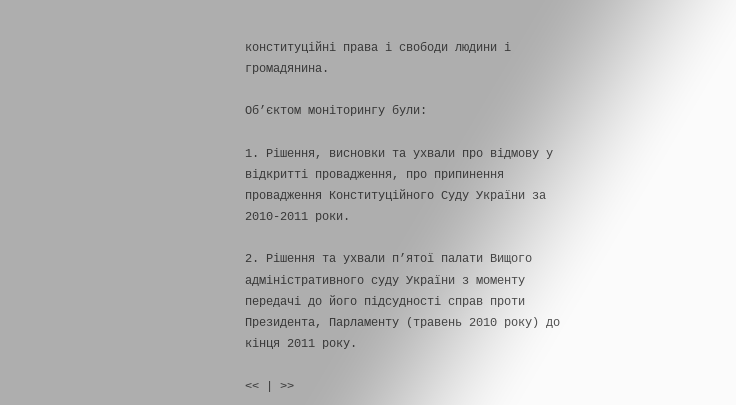конституційні права і свободи людини і громадянина.

Об’єктом моніторингу були:

1. Рішення, висновки та ухвали про відмову у відкритті провадження, про припинення провадження Конституційного Суду України за 2010-2011 роки.

2. Рішення та ухвали п’ятої палати Вищого адміністративного суду України з моменту передачі до його підсудності справ проти Президента, Парламенту (травень 2010 року) до кінця 2011 року.

<< | >>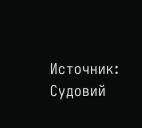Источник: Судовий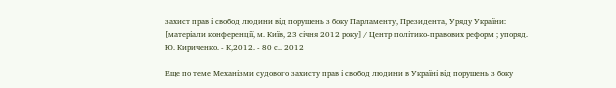захист прав і свобод людини від порушень з боку Парламенту, Президента, Уряду України: [матеріали конференції, м. Київ, 23 січня 2012 року] / Центр політико-правових реформ ; упоряд. Ю. Кириченко. - К,2012. - 80 с.. 2012

Еще по теме Механізми судового захисту прав і свобод людини в Україні від порушень з боку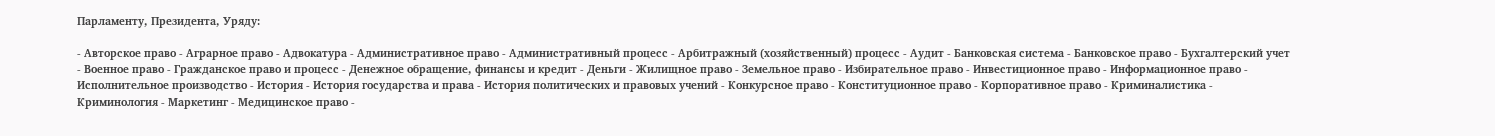Парламенту, Президента, Уряду:

- Авторское право - Аграрное право - Адвокатура - Административное право - Административный процесс - Арбитражный (хозяйственный) процесс - Аудит - Банковская система - Банковское право - Бухгалтерский учет - Военное право - Гражданское право и процесс - Денежное обращение, финансы и кредит - Деньги - Жилищное право - Земельное право - Избирательное право - Инвестиционное право - Информационное право - Исполнительное производство - История - История государства и права - История политических и правовых учений - Конкурсное право - Конституционное право - Корпоративное право - Криминалистика - Криминология - Маркетинг - Медицинское право -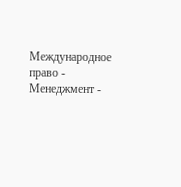Международное право - Менеджмент -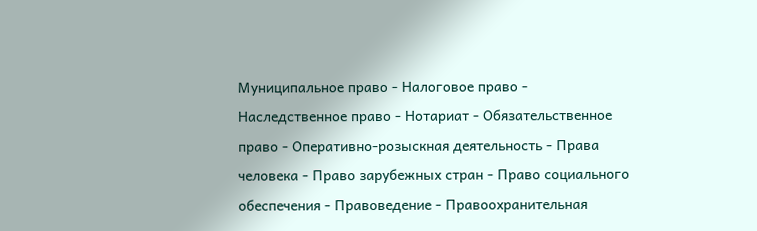Муниципальное право - Налоговое право - Наследственное право - Нотариат - Обязательственное право - Оперативно-розыскная деятельность - Права человека - Право зарубежных стран - Право социального обеспечения - Правоведение - Правоохранительная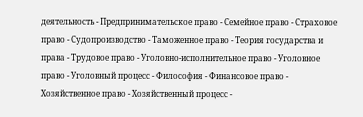деятельность - Предпринимательское право - Семейное право - Страховое право - Судопроизводство - Таможенное право - Теория государства и права - Трудовое право - Уголовно-исполнительное право - Уголовное право - Уголовный процесс - Философия - Финансовое право - Хозяйственное право - Хозяйственный процесс -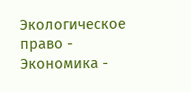Экологическое право - Экономика -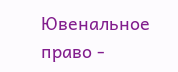Ювенальное право -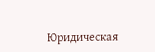Юридическая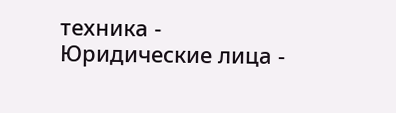техника - Юридические лица -